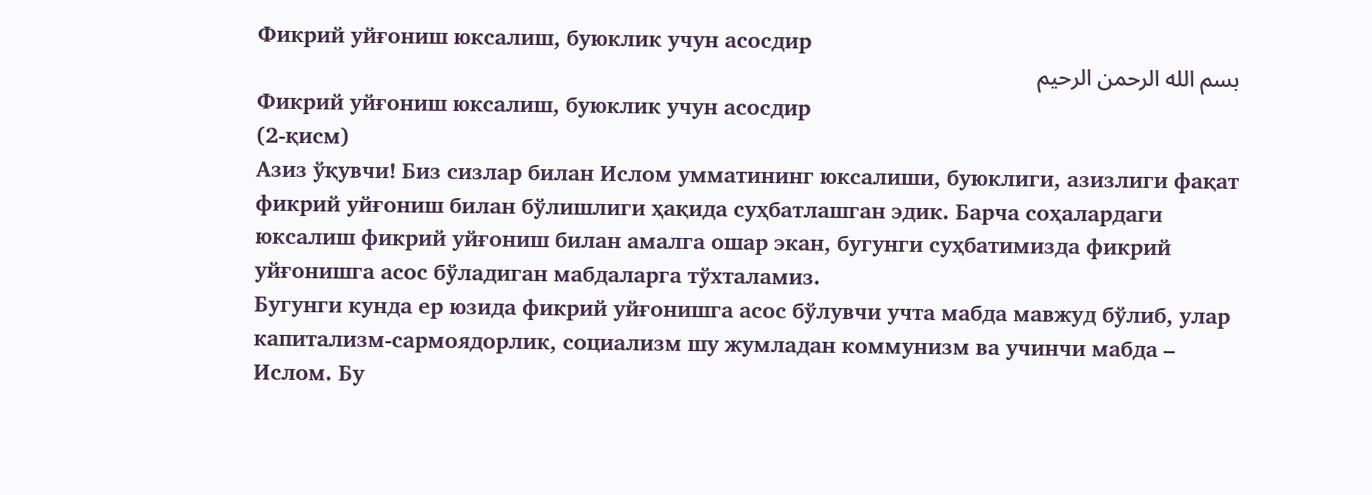Фикрий уйғониш юксалиш, буюклик учун асосдир
بسم الله الرحمن الرحيم
Фикрий уйғониш юксалиш, буюклик учун асосдир
(2-қисм)
Азиз ўқувчи! Биз сизлар билан Ислом умматининг юксалиши, буюклиги, азизлиги фақат фикрий уйғониш билан бўлишлиги ҳақида суҳбатлашган эдик. Барча соҳалардаги юксалиш фикрий уйғониш билан амалга ошар экан, бугунги суҳбатимизда фикрий уйғонишга асос бўладиган мабдаларга тўхталамиз.
Бугунги кунда ер юзида фикрий уйғонишга асос бўлувчи учта мабда мавжуд бўлиб, улар капитализм-сармоядорлик, социализм шу жумладан коммунизм ва учинчи мабда – Ислом. Бу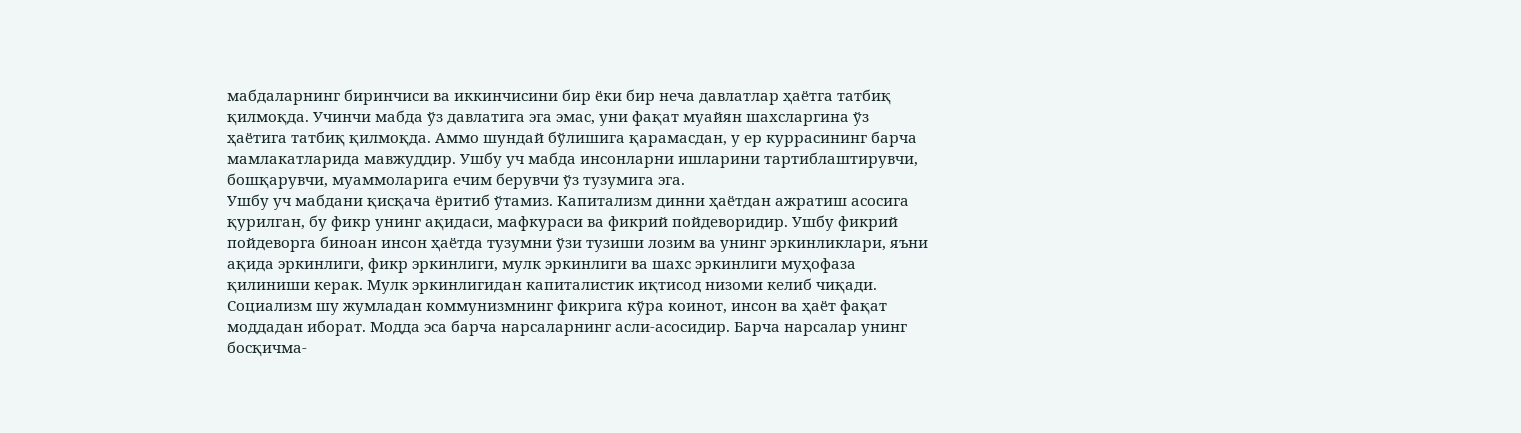мабдаларнинг биринчиси ва иккинчисини бир ёки бир неча давлатлар ҳаётга татбиқ қилмоқда. Учинчи мабда ўз давлатига эга эмас, уни фақат муайян шахсларгина ўз ҳаётига татбиқ қилмоқда. Аммо шундай бўлишига қарамасдан, у ер куррасининг барча мамлакатларида мавжуддир. Ушбу уч мабда инсонларни ишларини тартиблаштирувчи, бошқарувчи, муаммоларига ечим берувчи ўз тузумига эга.
Ушбу уч мабдани қисқача ёритиб ўтамиз. Капитализм динни ҳаётдан ажратиш асосига қурилган, бу фикр унинг ақидаси, мафкураси ва фикрий пойдеворидир. Ушбу фикрий пойдеворга биноан инсон ҳаётда тузумни ўзи тузиши лозим ва унинг эркинликлари, яъни ақида эркинлиги, фикр эркинлиги, мулк эркинлиги ва шахс эркинлиги муҳофаза қилиниши керак. Мулк эркинлигидан капиталистик иқтисод низоми келиб чиқади.
Социализм шу жумладан коммунизмнинг фикрига кўра коинот, инсон ва ҳаёт фақат моддадан иборат. Модда эса барча нарсаларнинг асли-асосидир. Барча нарсалар унинг босқичма-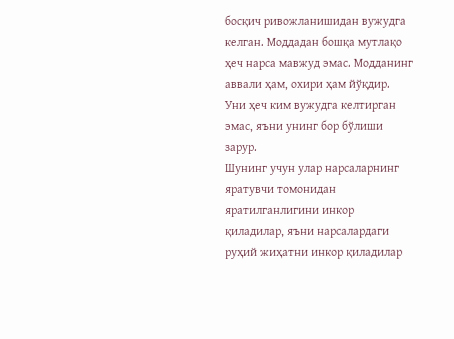босқич ривожланишидан вужудга келган. Моддадан бошқа мутлақо ҳеч нарса мавжуд эмас. Модданинг аввали ҳам, охири ҳам йўқдир. Уни ҳеч ким вужудга келтирган эмас, яъни унинг бор бўлиши зарур.
Шунинг учун улар нарсаларнинг яратувчи томонидан яратилганлигини инкор қиладилар, яъни нарсалардаги руҳий жиҳатни инкор қиладилар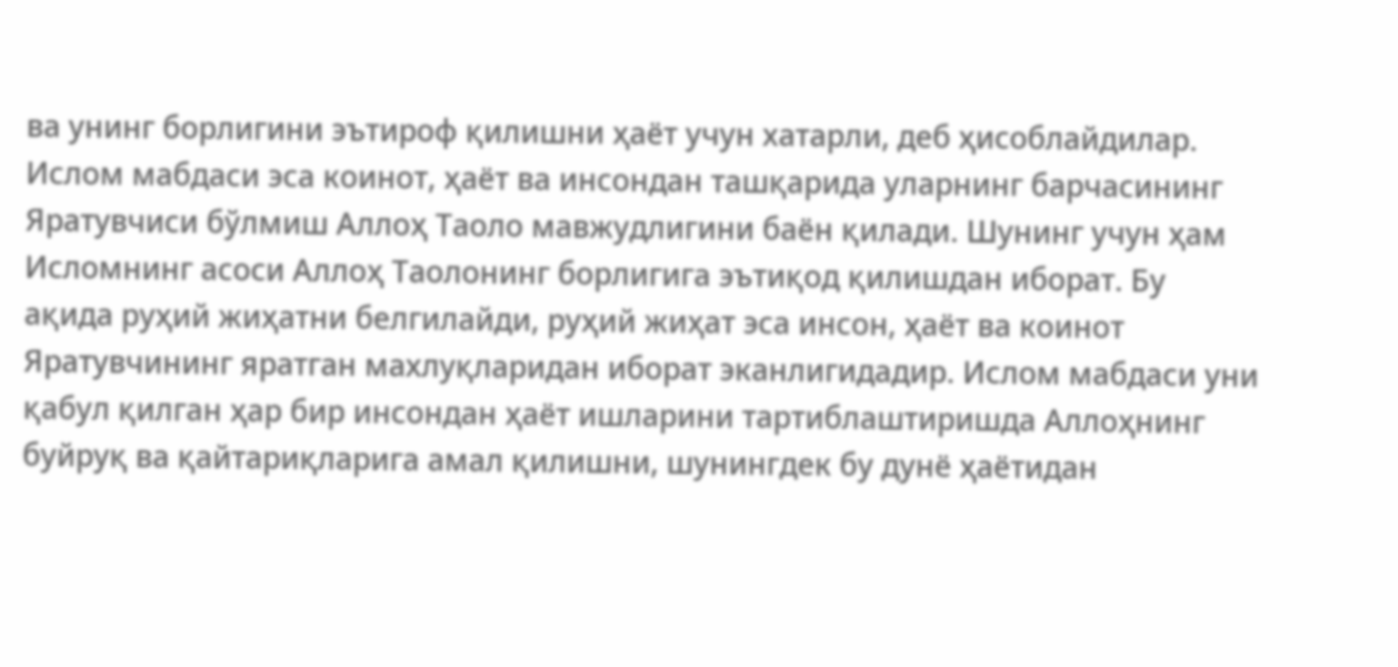ва унинг борлигини эътироф қилишни ҳаёт учун хатарли, деб ҳисоблайдилар.
Ислом мабдаси эса коинот, ҳаёт ва инсондан ташқарида уларнинг барчасининг Яратувчиси бўлмиш Аллоҳ Таоло мавжудлигини баён қилади. Шунинг учун ҳам Исломнинг асоси Аллоҳ Таолонинг борлигига эътиқод қилишдан иборат. Бу ақида руҳий жиҳатни белгилайди, руҳий жиҳат эса инсон, ҳаёт ва коинот Яратувчининг яратган махлуқларидан иборат эканлигидадир. Ислом мабдаси уни қабул қилган ҳар бир инсондан ҳаёт ишларини тартиблаштиришда Аллоҳнинг буйруқ ва қайтариқларига амал қилишни, шунингдек бу дунё ҳаётидан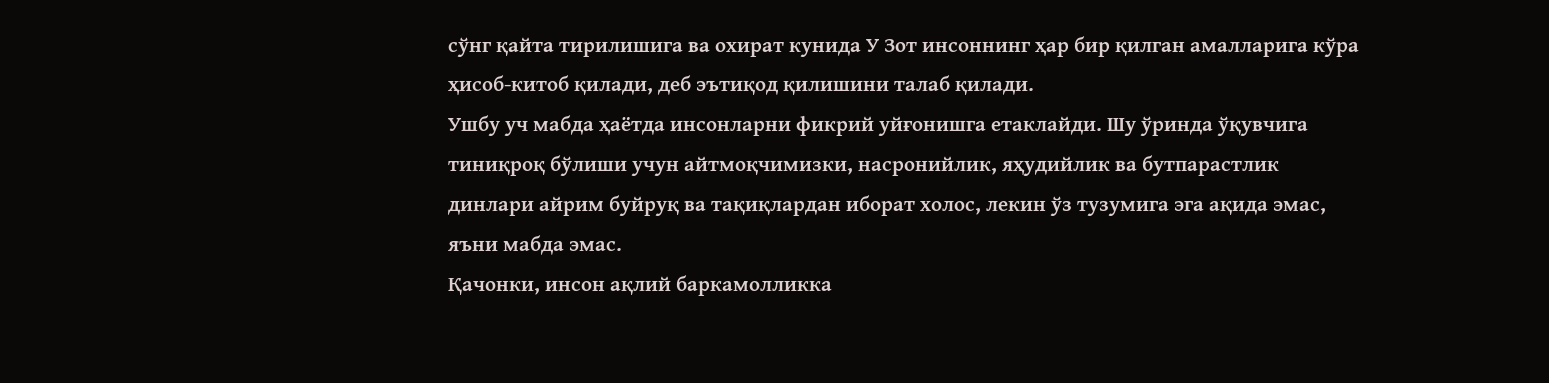сўнг қайта тирилишига ва охират кунида У Зот инсоннинг ҳар бир қилган амалларига кўра ҳисоб-китоб қилади, деб эътиқод қилишини талаб қилади.
Ушбу уч мабда ҳаётда инсонларни фикрий уйғонишга етаклайди. Шу ўринда ўқувчига тиниқроқ бўлиши учун айтмоқчимизки, насронийлик, яҳудийлик ва бутпарастлик динлари айрим буйруқ ва тақиқлардан иборат холос, лекин ўз тузумига эга ақида эмас, яъни мабда эмас.
Қачонки, инсон ақлий баркамолликка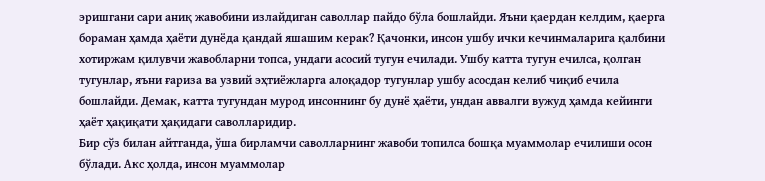эришгани сари аниқ жавобини излайдиган саволлар пайдо бўла бошлайди. Яъни қаердан келдим, қаерга бораман ҳамда ҳаёти дунёда қандай яшашим керак? Қачонки, инсон ушбу ички кечинмаларига қалбини хотиржам қилувчи жавобларни топса, ундаги асосий тугун ечилади. Ушбу катта тугун ечилса, қолган тугунлар, яъни ғариза ва узвий эҳтиёжларга алоқадор тугунлар ушбу асосдан келиб чиқиб ечила бошлайди. Демак, катта тугундан мурод инсоннинг бу дунё ҳаёти, ундан аввалги вужуд ҳамда кейинги ҳаёт ҳақиқати ҳақидаги саволларидир.
Бир сўз билан айтганда, ўша бирламчи саволларнинг жавоби топилса бошқа муаммолар ечилиши осон бўлади. Акс ҳолда, инсон муаммолар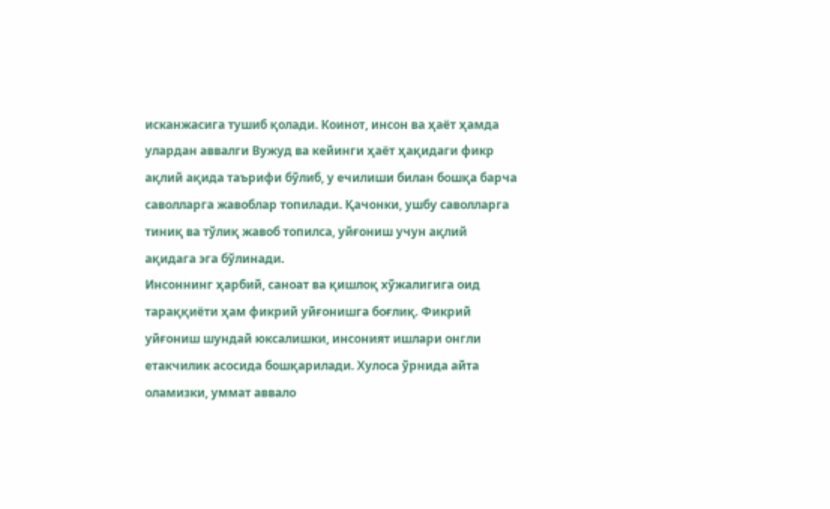исканжасига тушиб қолади. Коинот, инсон ва ҳаёт ҳамда улардан аввалги Вужуд ва кейинги ҳаёт ҳақидаги фикр ақлий ақида таърифи бўлиб, у ечилиши билан бошқа барча саволларга жавоблар топилади. Қачонки, ушбу саволларга тиниқ ва тўлиқ жавоб топилса, уйғониш учун ақлий ақидага эга бўлинади.
Инсоннинг ҳарбий, саноат ва қишлоқ хўжалигига оид тараққиёти ҳам фикрий уйғонишга боғлиқ. Фикрий уйғониш шундай юксалишки, инсоният ишлари онгли етакчилик асосида бошқарилади. Хулоса ўрнида айта оламизки, уммат аввало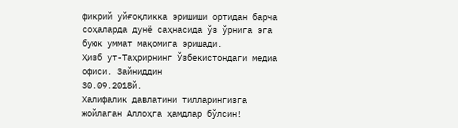фикрий уйғоқликка эришиши ортидан барча соҳаларда дунё саҳнасида ўз ўрнига эга буюк уммат мақомига эришади.
Ҳизб ут-Таҳрирнинг Ўзбекистондаги медиа офиси. Зайниддин
30.09.2018й.
Халифалик давлатини тилларингизга жойлаган Аллоҳга ҳамдлар бўлсин!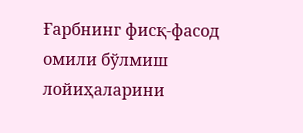Ғарбнинг фисқ-фасод омили бўлмиш лойиҳаларини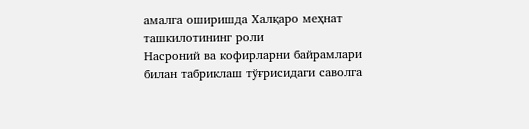амалга оширишда Халқаро меҳнат ташкилотининг роли
Насроний ва кофирларни байрамлари билан табриклаш тўғрисидаги саволга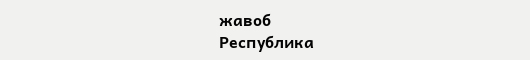жавоб
Республика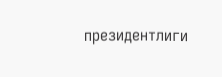президентлиги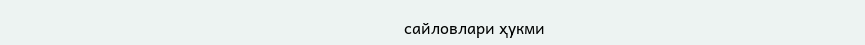сайловлари ҳукми